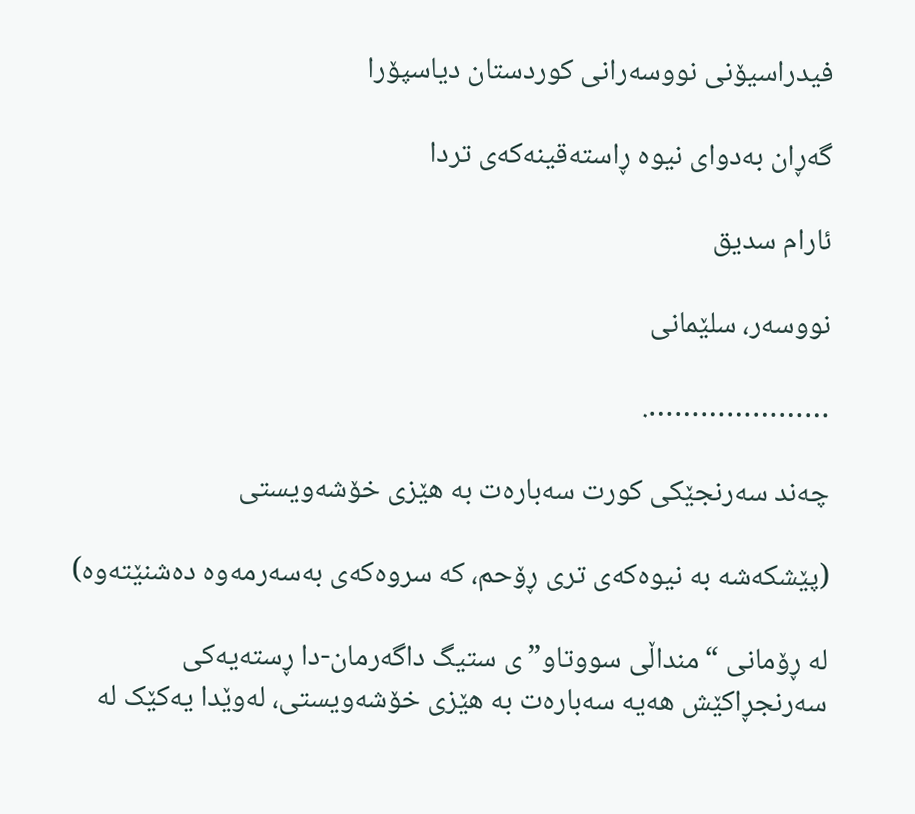فیدراسیۆنی نووسەرانی کوردستان دیاسپۆرا

گەڕان بەدوای نیوە ڕاستەقینەکەی تردا

ئارام سدیق

نووسەر، سلێمانی

………………….

چەند سەرنجێکی کورت سەبارەت بە هێزی خۆشەویستی

(پێشکەشە بە نیوەکەی تری ڕۆحم، کە سروەکەی بەسەرمەوە دەشنێتەوە)

لە ڕۆمانی “منداڵی سووتاو”ی ستیگ داگەرمان-دا ڕستەیەکی سەرنجڕاکێش هەیە سەبارەت بە هێزی خۆشەویستی، لەوێدا یەکێک لە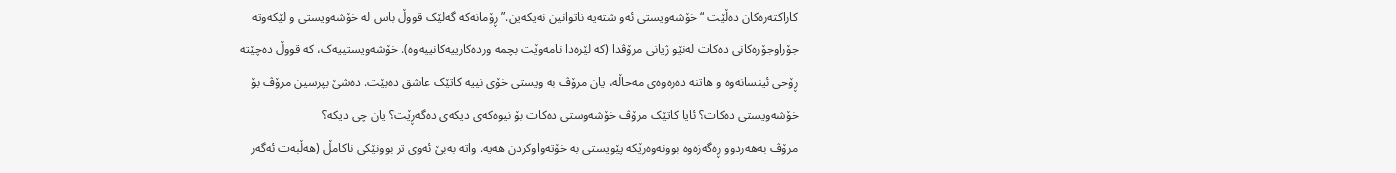کاراکتەرەکان دەڵێت “خۆشەویستی ئەو شتەیە ناتوانین نەیکەین.” ڕۆمانەکە گەلێک قووڵ باس لە خۆشەویستی و لێکەوتە جۆراوجۆرەکانی دەکات لەنێو ژیانی مرۆڤدا (کە لێرەدا نامەوێت بچمە وردەکارییەکانییەوە). خۆشەویستییەک، کە قووڵ دەچێتە ڕۆحی ئینسانەوە و هاتنە دەرەوەی مەحاڵە، یان مرۆڤ بە ویستی خۆی نییە کاتێک عاشق دەبێت. دەشێ بپرسین مرۆڤ بۆ خۆشەویستی دەکات؟ ئایا کاتێک مرۆڤ خۆشەوستی دەکات بۆ نیوەکەی دیکەی دەگەڕێت؟ یان چی دیکە؟
مرۆڤ بەهەردوو ڕەگەزەوە بوونەوەرێکە پێویستی بە خۆتەواوکردن هەیە. واتە بەبێ ئەوی تر بوونێکی ناکامڵ (هەڵبەت ئەگەر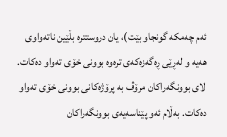ئەم چەمکە گونجاو بێت)، یان دروستترە بڵێین ناتەواوی هەیە و لەڕێی ڕەگەزەکەی ترەوە بوونی خۆی تەواو دەکات. لای بوونگەراکان مرۆڤ بە پرۆژەکانی بوونی خۆی تەواو دەکات. بەڵام ئەو پێناسەیەی بوونگەراکان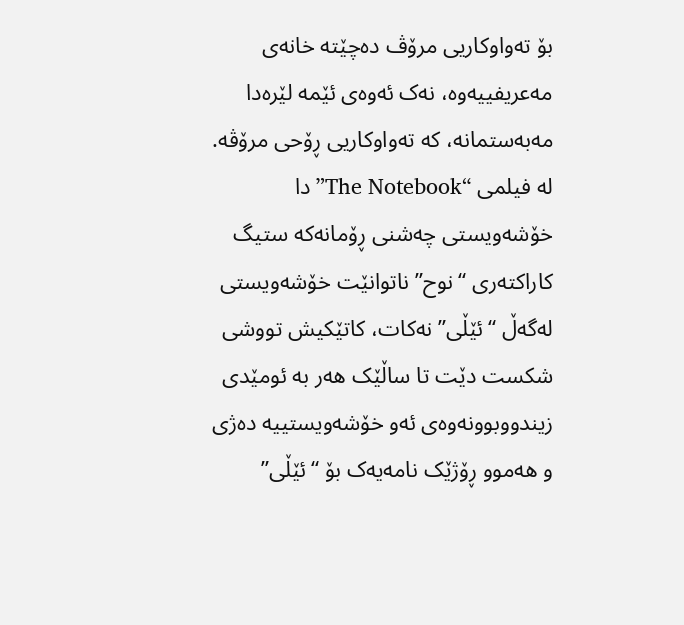بۆ تەواوکاریی مرۆڤ دەچێتە خانەی مەعریفییەوە، نەک ئەوەی ئێمە لێرەدا مەبەستمانە، کە تەواوکاریی ڕۆحی مرۆڤە.
لە فیلمی “The Notebook”دا خۆشەویستی چەشنی ڕۆمانەکە ستیگ کاراکتەری “نوح” ناتوانێت خۆشەویستی لەگەڵ “ئێڵی” نەکات، کاتێکیش تووشی شکست دێت تا ساڵێک هەر بە ئومێدی زیندووبوونەوەی ئەو خۆشەویستییە دەژی و هەموو ڕۆژێک نامەیەک بۆ “ئێڵی”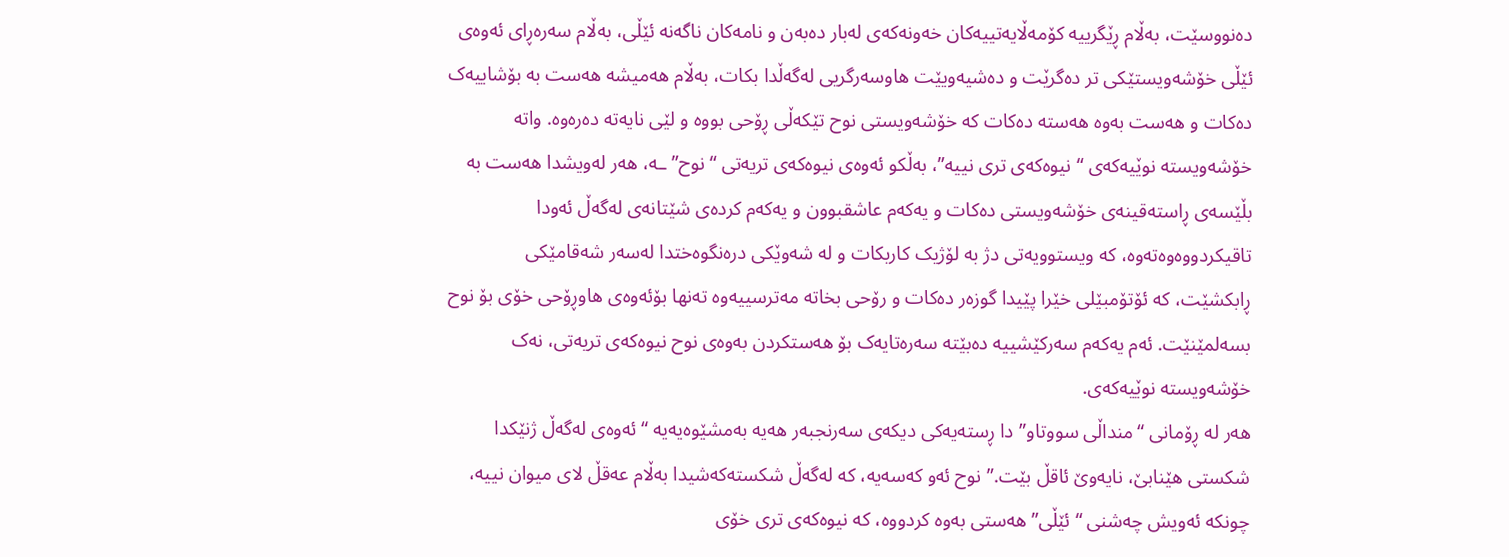دەنووسێت، بەڵام ڕێگرییە کۆمەڵایەتییەکان خەونەکەی لەبار دەبەن و نامەکان ناگەنە ئێڵی، بەڵام سەرەڕای ئەوەی ئێڵی خۆشەویستێکی تر دەگرێت و دەشیەویێت هاوسەرگریی لەگەڵدا بکات، بەڵام هەمیشە هەست بە بۆشاییەک دەکات و هەست بەوە هەستە دەکات کە خۆشەویستی نوح تێکەڵی ڕۆحی بووە و لێی نایەتە دەرەوە. واتە خۆشەویستە نوێیەکەی “نیوەکەی تری نییە”، بەڵکو ئەوەی نیوەکەی تریەتی “نوح”ـە، هەر لەویشدا هەست بە بڵێسەی ڕاستەقینەی خۆشەویستی دەکات و یەکەم عاشقبوون و یەکەم کردەی شێتانەی لەگەڵ ئەودا تاقیکردووەوەتەوە، کە ویستوویەتی دژ بە لۆژیک کاربکات و لە شەوێکی درەنگوەختدا لەسەر شەقامێکی ڕابکشێت، کە ئۆتۆمبێلی خێرا پێیدا گوزەر دەکات و رۆحی بخاتە مەترسییەوە تەنها بۆئەوەی هاوڕۆحی خۆی بۆ نوح بسەلمێنێت. ئەم یەکەم سەرکێشییە دەبێتە سەرەتایەک بۆ هەستکردن بەوەی نوح نیوەکەی تریەتی، نەک خۆشەویستە نوێیەکەی.
هەر لە ڕۆمانی “منداڵی سووتاو”دا ڕستەیەکی دیکەی سەرنجبەر هەیە بەمشێوەیەیە “ئەوەی لەگەڵ ژنێکدا شکستی هێنابێ، نایەوێ ئاقڵ بێت.” نوح ئەو کەسەیە، کە لەگەڵ شکستەکەشیدا بەڵام عەقڵ لای میوان نییە، چونکە ئەویش چەشنی “ئێڵی” هەستی بەوە کردووە، کە نیوەکەی تری خۆی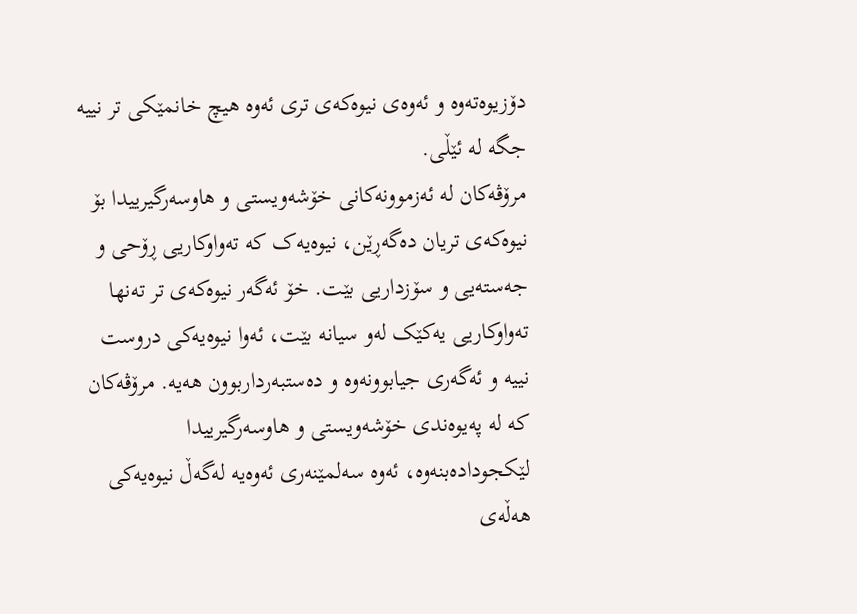دۆزیوەتەوە و ئەوەی نیوەکەی تری ئەوە هیچ خانمێکی تر نییە جگە لە ئێڵی.
مرۆڤەکان لە ئەزموونەکانی خۆشەویستی و هاوسەرگیرییدا بۆ نیوەکەی تریان دەگەڕێن، نیوەیەک کە تەواوکاریی ڕۆحی و جەستەیی و سۆزداریی بێت. خۆ ئەگەر نیوەکەی تر تەنها تەواوکاریی یەکێک لەو سیانە بێت، ئەوا نیوەیەکی دروست نییە و ئەگەری جیابوونەوە و دەستبەرداربوون هەیە. مرۆڤەکان کە لە پەیوەندی خۆشەویستی و هاوسەرگیرییدا لێکجودادەبنەوە، ئەوە سەلمێنەری ئەوەیە لەگەڵ نیوەیەکی هەڵەی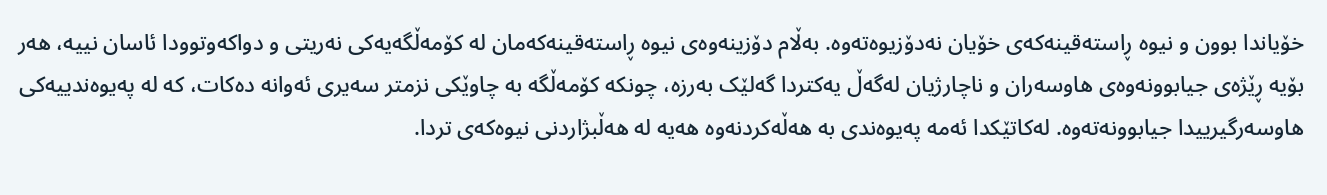خۆیاندا بوون و نیوە ڕاستەقینەکەی خۆیان نەدۆزیوەتەوە. بەڵام دۆزینەوەی نیوە ڕاستەقینەکەمان لە کۆمەڵگەیەکی نەریتی و دواکەوتوودا ئاسان نییە، هەر بۆیە ڕێژەی جیابوونەوەی هاوسەران و ناچارژیان لەگەڵ یەکتردا گەلێک بەرزە، چونکە کۆمەڵگە بە چاوێکی نزمتر سەیری ئەوانە دەکات، کە لە پەیوەندییەکی هاوسەرگیرییدا جیابوونەتەوە. لەکاتێکدا ئەمە پەیوەندی بە هەڵەکردنەوە هەیە لە هەڵبژاردنی نیوەکەی تردا.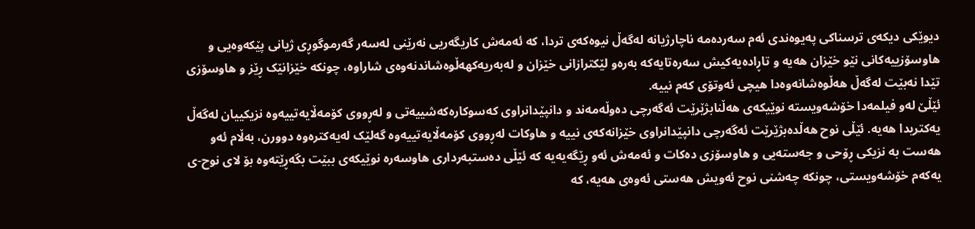دیوێکی دیکەی ترسناکی پەیوەندی ئەم سەردەمە ناچارژیانە لەگەڵ نیوەکەی تردا، کە ئەمەش کاریگەریی نەرێنی لەسەر گەرموگوڕی ژیانی پێکەوەیی و هاوسۆزییەکانی نێو خێزان هەیە و تاڕادەیەکیش سەرەتایەکە بەرەو لێکترازانی خێزان و لەبەریەکهەڵوەشاندنەوەی شاراوە، چونکە خێزانێک ڕێز و هاوسۆزی تێدا نەبێت لەگەڵ هەڵوەشانەوەدا هیچی ئەوتۆی کەم نییە.
ئێڵێ لەو فیلمەدا خۆشەویستە نوێیکەی هەڵنابژێرێت ئەگەرچی دەوڵەمەند و دانپێدانراوی کەسوکارەکەشییەتی و لەڕووی کۆمەڵایەتییەوە نزیکییان لەگەڵ یەکتریدا هەیە. ئێڵی نوح هەڵدەبژێرێت ئەگەرچی دانپێدانراوی خێزانەکەی نییە و هاوکات لەڕووی کۆمەڵایەتییەوە گەلێک لەیەکترەوە دوورن، بەڵام ئەو هەست بە نزیکی ڕۆحی و جەستەیی و هاوسۆزی دەکات و ئەمەش ئەو ڕێگەیەیە کە ئێڵی دەستبەرداری هاوسەرە نوێیکەی ببێت بگەڕێتەوە بۆ لای نوح-ی یەکەم خۆشەویستی، چونکە چەشنی نوح ئەویش هەستی ئەوەی هەیە، کە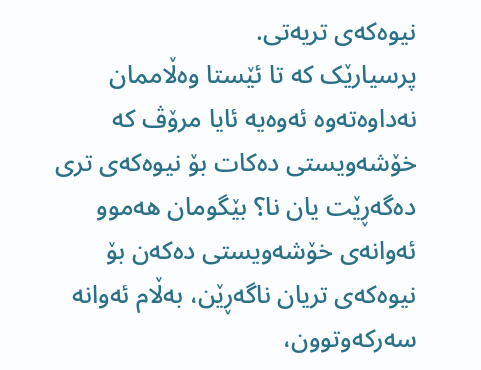نیوەکەی تریەتی.
پرسیارێک کە تا ئێستا وەڵاممان نەداوەتەوە ئەوەیە ئایا مرۆڤ کە خۆشەویستی دەکات بۆ نیوەکەی تری دەگەڕێت یان نا؟ بێگومان هەموو ئەوانەی خۆشەویستی دەکەن بۆ نیوەکەی تریان ناگەڕێن، بەڵام ئەوانە سەرکەوتوون،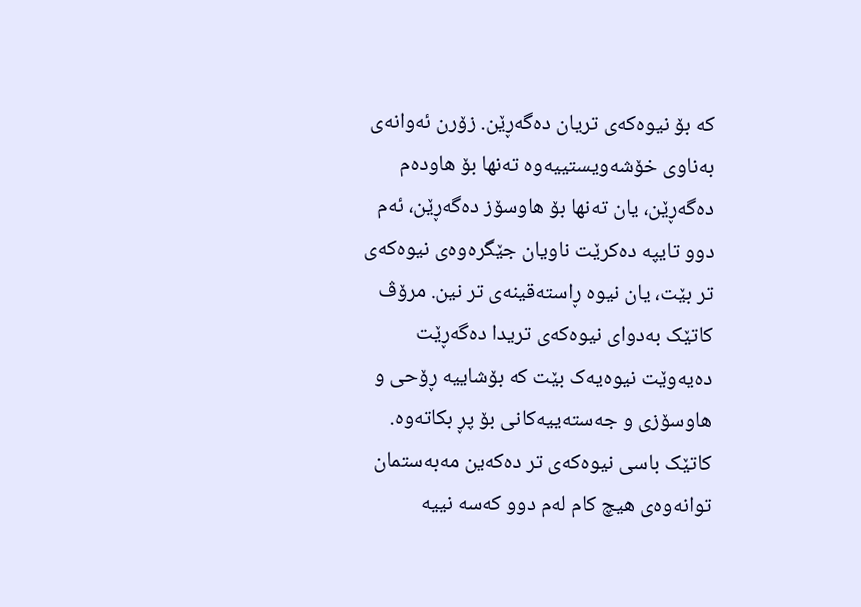کە بۆ نیوەکەی تریان دەگەڕێن. زۆرن ئەوانەی بەناوی خۆشەویستییەوە تەنها بۆ هاودەم دەگەڕێن، یان تەنها بۆ هاوسۆز دەگەڕێن، ئەم دوو تایپە دەکرێت ناویان جێگرەوەی نیوەکەی تر بێت، یان نیوە ڕاستەقینەی تر نین. مرۆڤ کاتێک بەدوای نیوەکەی تریدا دەگەڕێت دەیەوێت نیوەیەک بێت کە بۆشاییە ڕۆحی و هاوسۆزی و جەستەییەکانی بۆ پڕ بکاتەوە. کاتێک باسی نیوەکەی تر دەکەین مەبەستمان توانەوەی هیچ کام لەم دوو کەسە نییە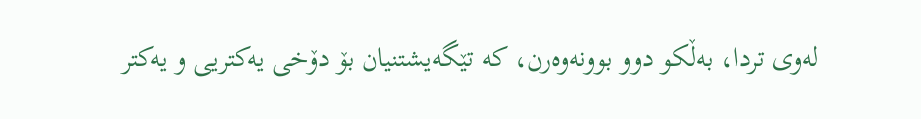لەوی تردا، بەڵکو دوو بوونەوەرن، کە تێگەیشتنیان بۆ دۆخی یەکتریی و یەکتر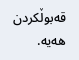قەبوڵکردن هەیە.